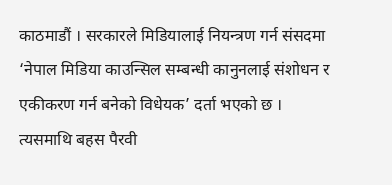काठमाडौं । सरकारले मिडियालाई नियन्त्रण गर्न संसदमा ‘नेपाल मिडिया काउन्सिल सम्बन्धी कानुनलाई संशोधन र एकीकरण गर्न बनेको विधेयक’ दर्ता भएको छ । त्यसमाथि बहस पैरवी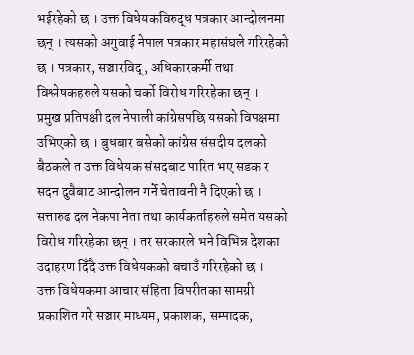भईरहेको छ । उक्त विधेयकविरुद्ध पत्रकार आन्दोलनमा छन् । त्यसको अगुवाई नेपाल पत्रकार महासंघले गरिरहेको छ । पत्रकार, सञ्चारविद्, अधिकारकर्मी तथा विश्लेषकहरुले यसको चर्को विरोध गरिरहेका छन् ।
प्रमुख प्रतिपक्षी दल नेपाली कांग्रेसपछि यसको विपक्षमा उभिएको छ । बुधबार बसेको कांग्रेस संसदीय दलको बैठकले त उक्त विधेयक संसदबाट पारित भए सडक र सदन दुवैबाट आन्दोलन गर्ने चेतावनी नै दिएको छ । सत्तारुढ दल नेकपा नेता तथा कार्यकर्ताहरुले समेत यसको विरोध गरिरहेका छन् । तर सरकारले भने विभिन्न देशका उदाहरण दिँदै उक्त विधेयकको बचाउँ गरिरहेको छ ।
उक्त विधेयकमा आचार संहिता विपरीतका सामग्री प्रकाशित गरे सञ्चार माध्यम, प्रकाशक, सम्पादक,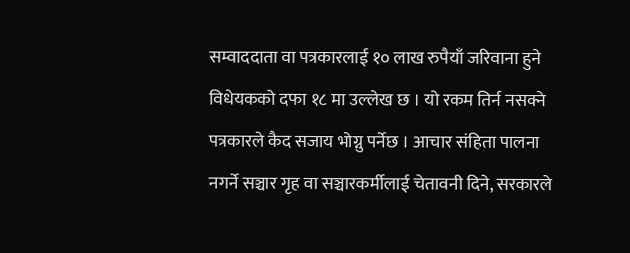सम्वाददाता वा पत्रकारलाई १० लाख रुपैयाँ जरिवाना हुने विधेयकको दफा १८ मा उल्लेख छ । यो रकम तिर्न नसक्ने पत्रकारले कैद सजाय भोग्नु पर्नेछ । आचार संहिता पालना नगर्ने सञ्चार गृह वा सञ्चारकर्मीलाई चेतावनी दिने, सरकारले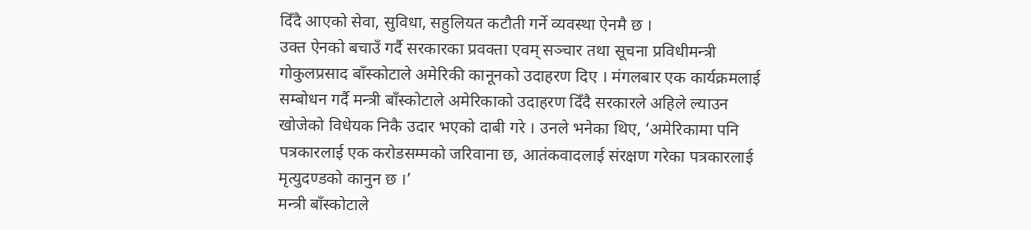दिँदै आएको सेवा, सुविधा, सहुलियत कटौती गर्ने व्यवस्था ऐनमै छ ।
उक्त ऐनको बचाउँ गर्दै सरकारका प्रवक्ता एवम् सञ्चार तथा सूचना प्रविधीमन्त्री गोकुलप्रसाद बाँस्कोटाले अमेरिकी कानूनको उदाहरण दिए । मंगलबार एक कार्यक्रमलाई सम्बोधन गर्दै मन्त्री बाँस्कोटाले अमेरिकाको उदाहरण दिँदै सरकारले अहिले ल्याउन खोजेको विधेयक निकै उदार भएको दाबी गरे । उनले भनेका थिए, ‘अमेरिकामा पनि पत्रकारलाई एक करोडसम्मको जरिवाना छ, आतंकवादलाई संरक्षण गरेका पत्रकारलाई मृत्युदण्डको कानुन छ ।’
मन्त्री बाँस्कोटाले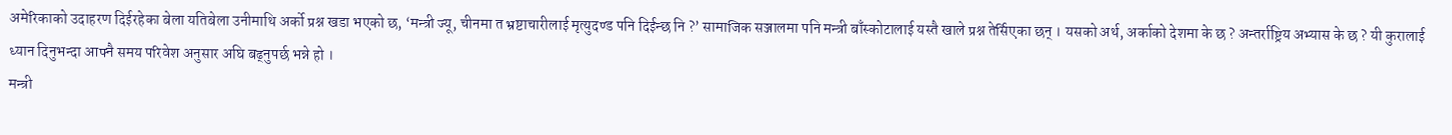अमेरिकाको उदाहरण दिईरहेका बेला यतिबेला उनीमाथि अर्को प्रश्न खडा भएको छ, ‘मन्त्री ज्यू, चीनमा त भ्रष्टाचारीलाई मृत्युदण्ड पनि दिईन्छ नि ?’ सामाजिक सञ्जालमा पनि मन्त्री बाँस्कोटालाई यस्तै खाले प्रश्न तेर्सिएका छन् । यसको अर्थ, अर्काको देशमा के छ ? अन्तर्राष्ट्रिय अभ्यास के छ ? यी कुरालाई ध्यान दिनुभन्दा आफ्नै समय परिवेश अनुसार अघि बढ्नुपर्छ भन्ने हो ।
मन्त्री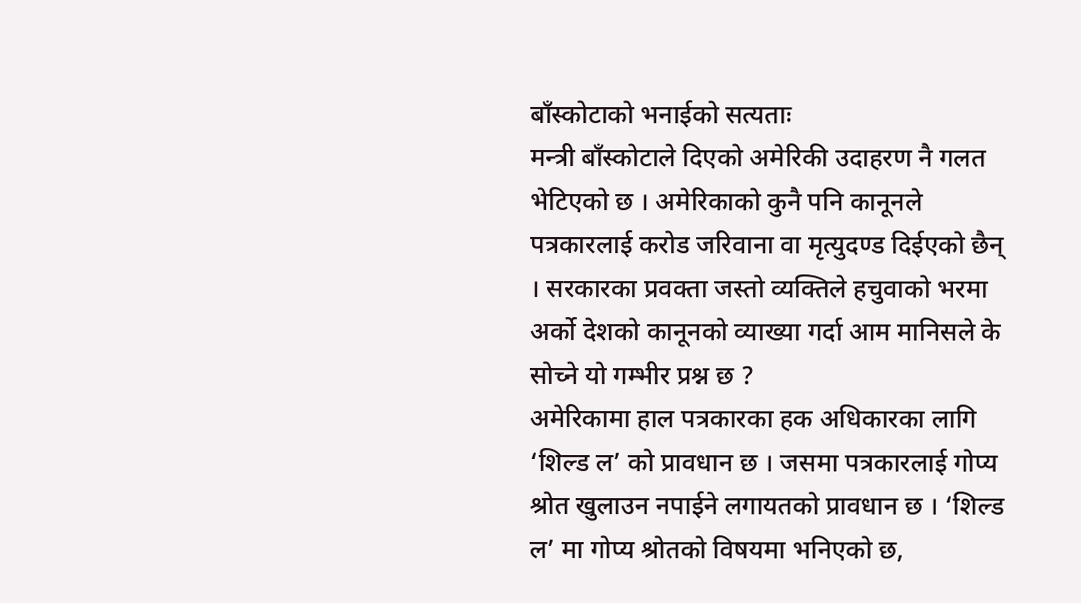बाँस्कोटाको भनाईको सत्यताः
मन्त्री बाँस्कोटाले दिएको अमेरिकी उदाहरण नै गलत भेटिएको छ । अमेरिकाको कुनै पनि कानूनले पत्रकारलाई करोड जरिवाना वा मृत्युदण्ड दिईएको छैन् । सरकारका प्रवक्ता जस्तो व्यक्तिले हचुवाको भरमा अर्को देशको कानूनको व्याख्या गर्दा आम मानिसले के सोच्ने यो गम्भीर प्रश्न छ ?
अमेरिकामा हाल पत्रकारका हक अधिकारका लागि ‘शिल्ड ल’ को प्रावधान छ । जसमा पत्रकारलाई गोप्य श्रोत खुलाउन नपाईने लगायतको प्रावधान छ । ‘शिल्ड ल’ मा गोप्य श्रोतको विषयमा भनिएको छ,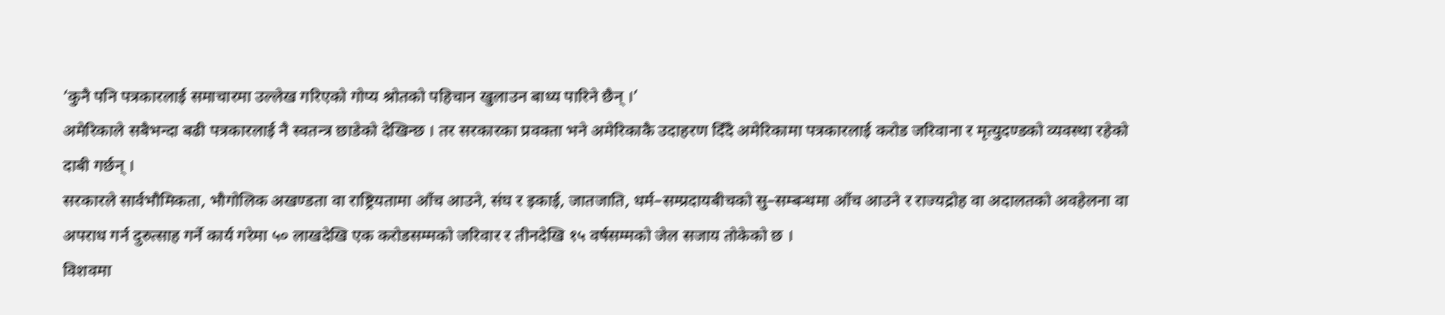‘कुनै पनि पत्रकारलाई समाचारमा उल्लेख गरिएको गोप्य श्रोतको पहिचान खुलाउन बाध्य पारिने छैन् ।’
अमेरिकाले सबैभन्दा बढी पत्रकारलाई नै स्वतन्त्र छाडेको देखिन्छ । तर सरकारका प्रवक्ता भने अमेरिकाकै उदाहरण दिँदै अमेरिकामा पत्रकारलाई करोड जरिवाना र मृत्युदण्डको व्यवस्था रहेको दाबी गर्छन् ।
सरकारले सार्वभौमिकता, भौगोलिक अखण्डता वा राष्ट्रियतामा आँच आउने, संघ र इकाई, जातजाति, धर्म–सम्प्रदायबीचको सु–सम्बन्धमा आँच आउने र राज्यद्रोह वा अदालतको अवहेलना वा अपराध गर्न दुरुत्साह गर्ने कार्य गरेमा ५० लाखदेखि एक करोडसम्मको जरिवार र तीनदेखि १५ वर्षसम्मको जेल सजाय तोकेको छ ।
विशवमा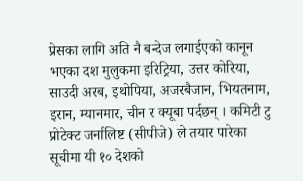प्रेसका लागि अति नै बन्देज लगाईएको कानून भएका दश मुलुकमा इरिट्रिया, उत्तर कोरिया, साउदी अरब, इथोपिया, अजरबैजान, भियतनाम, इरान, म्यानमार, चीन र क्यूबा पर्दछन् । कमिटी टु प्रोटेक्ट जर्नालिष्ट (सीपीजे) ले तयार पारेका सूचीमा यी १० देशको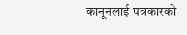कानूनलाई पत्रकारको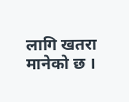लागि खतरा मानेको छ ।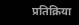प्रतिक्रिया